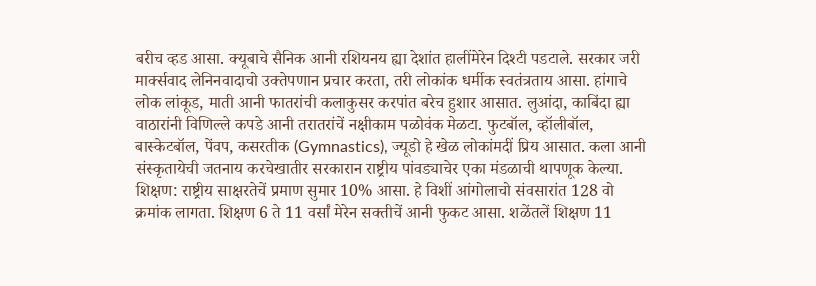बरीच व्हड आसा. क्यूबाचे सैनिक आनी रशियनय ह्या देशांत हालींमेरेन दिश्टी पडटाले. सरकार जरी मार्क्सवाद लेनिनवादाचो उक्तेपणान प्रचार करता, तरी लोकांक धर्मीक स्वतंत्रताय आसा. हांगाचे लोक लांकूड, माती आनी फातरांची कलाकुसर करपांत बरेच हुशार आसात. लुआंदा, काबिंदा ह्या वाठारांनी विणिल्ले कपडे आनी तरातरांचें नक्षीकाम पळोवंक मेळटा. फुटबॉल, व्हॉलीबॉल, बास्केटबॉल, पेंवप, कसरतीक (Gymnastics), ज्यूडो हे खेळ लोकांमदीं प्रिय आसात. कला आनी संस्कृतायेची जतनाय करचेखातीर सरकारान राष्ट्रीय पांवड्याचेर एका मंडळाची थापणूक केल्या.
शिक्षण: राष्ट्रीय साक्षरतेचें प्रमाण सुमार 10% आसा. हे विशीं आंगोलाचो संवसारांत 128 वो क्रमांक लागता. शिक्षण 6 ते 11 वर्सां मेरेन सक्तीचें आनी फुकट आसा. शळेंतलें शिक्षण 11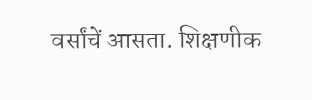वर्सांचें आसता. शिक्षणीक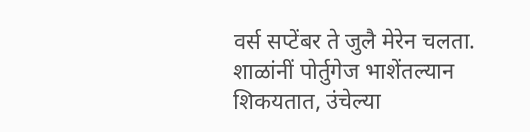वर्स सप्टेंबर ते जुलै मेरेन चलता. शाळांनीं पोर्तुगेज भाशेंतल्यान शिकयतात, उंचेल्या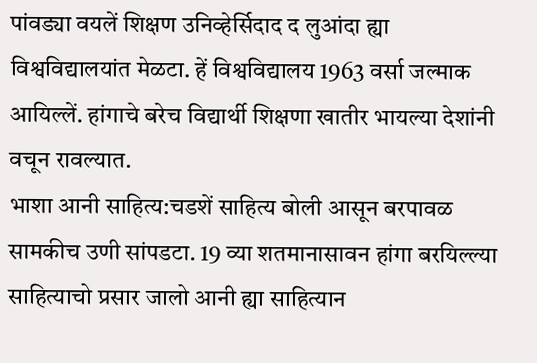पांवड्या वयलें शिक्षण उनिव्हेर्सिदाद द लुआंदा ह्या विश्वविद्यालयांत मेळटा. हें विश्वविद्यालय 1963 वर्सा जल्माक आयिल्लें. हांगाचे बरेच विद्यार्थी शिक्षणा खातीर भायल्या देशांनी वचून रावल्यात.
भाशा आनी साहित्य:चडशें साहित्य बोली आसून बरपावळ सामकीच उणी सांपडटा. 19 व्या शतमानासावन हांगा बरयिल्ल्या साहित्याचो प्रसार जालो आनी ह्या साहित्यान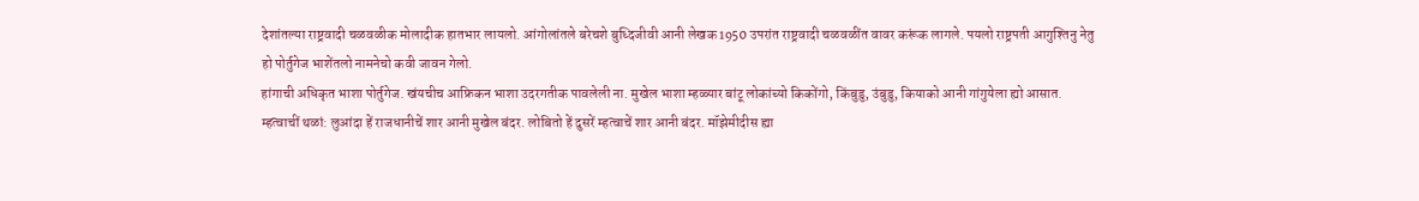देशांतल्या राष्ट्रवादी चळवळीक मोलादीक हातभार लायलो. आंगोलांतले बरेचशे बुध्दिजीवी आनी लेखक 1950 उपरांत राष्ट्रवादी चळवळींत वावर करूंक लागले. पयलो राष्ट्रपती आगुश्तिनु नेतु हो पोर्तुगेज भाशेंतलो नामनेचो कवी जावन गेलो.
हांगाची अधिकृत भाशा पोर्तुगेज. खंयचीच आफ्रिकन भाशा उदरगतीक पावलेली ना. मुखेल भाशा म्हळ्यार बांटू लोकांच्यो किकोंगो, किंबुडु, उंबुडु, कियाको आनी गांगुयेला ह्यो आसात.
म्हत्वाचीं थळां: लुआंदा हें राजधानीचें शार आनी मुखेल बंदर. लोबितो हें दुसरें म्हत्वाचें शार आनी बंदर. मॉझेमीदीस ह्या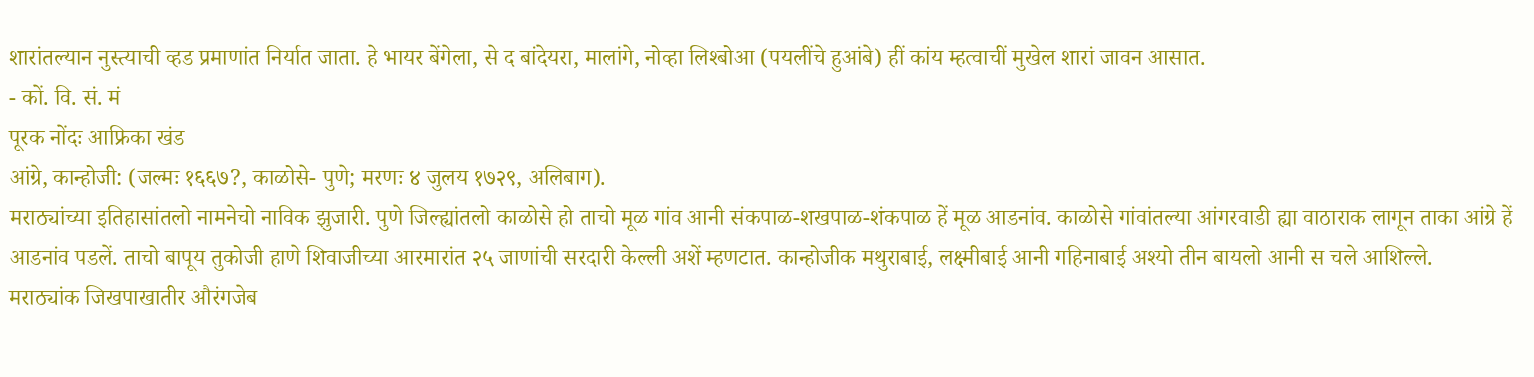शारांतल्यान नुस्त्याची व्हड प्रमाणांत निर्यात जाता. हे भायर बेंगेला, से द बांदेयरा, मालांगे, नोव्हा लिश्बोआ (पयलींचे हुआंबे) हीं कांय म्हत्वाचीं मुखेल शारां जावन आसात.
- कों. वि. सं. मं
पूरक नोंदः आफ्रिका खंड
आंग्रे, कान्होजी: (जल्मः १६६७?, काळोसे- पुणे; मरणः ४ जुलय १७२९, अलिबाग).
मराठ्यांच्या इतिहासांतलो नामनेचो नाविक झुजारी. पुणे जिल्ह्यांतलो काळोसे हो ताचो मूळ गांव आनी संकपाळ-शखपाळ-शंकपाळ हें मूळ आडनांव. काळोसे गांवांतल्या आंगरवाडी ह्या वाठाराक लागून ताका आंग्रे हें आडनांव पडलें. ताचो बापूय तुकोजी हाणे शिवाजीच्या आरमारांत २५ जाणांची सरदारी केल्ली अशें म्हणटात. कान्होजीक मथुराबाई, लक्ष्मीबाई आनी गहिनाबाई अश्यो तीन बायलो आनी स चले आशिल्ले.
मराठ्यांक जिखपाखातीर औरंगजेब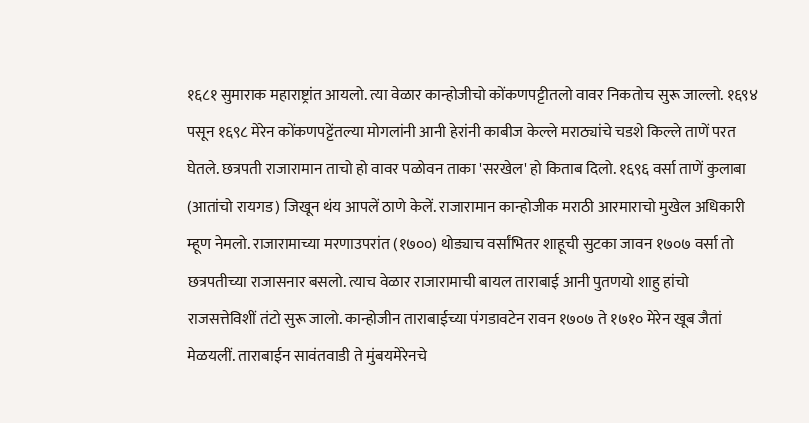१६८१ सुमाराक महाराष्ट्रांत आयलो. त्या वेळार कान्होजीचो कोंकणपट्टीतलो वावर निकतोच सुरू जाल्लो. १६९४ पसून १६९८ मेरेन कोंकणपट्टेंतल्या मोगलांनी आनी हेरांनी काबीज केल्ले मराठ्यांचे चडशे किल्ले ताणें परत घेतले. छत्रपती राजारामान ताचो हो वावर पळोवन ताका 'सरखेल' हो किताब दिलो. १६९६ वर्सा ताणें कुलाबा (आतांचो रायगड) जिखून थंय आपलें ठाणे केलें. राजारामान कान्होजीक मराठी आरमाराचो मुखेल अधिकारी म्हूण नेमलो. राजारामाच्या मरणाउपरांत (१७००) थोड्याच वर्सांभितर शाहूची सुटका जावन १७०७ वर्सा तो छत्रपतीच्या राजासनार बसलो. त्याच वेळार राजारामाची बायल ताराबाई आनी पुतणयो शाहु हांचो राजसत्तेविशीं तंटो सुरू जालो. कान्होजीन ताराबाईच्या पंगडावटेन रावन १७०७ ते १७१० मेरेन खूब जैतां मेळयलीं. ताराबाईन सावंतवाडी ते मुंबयमेरेनचे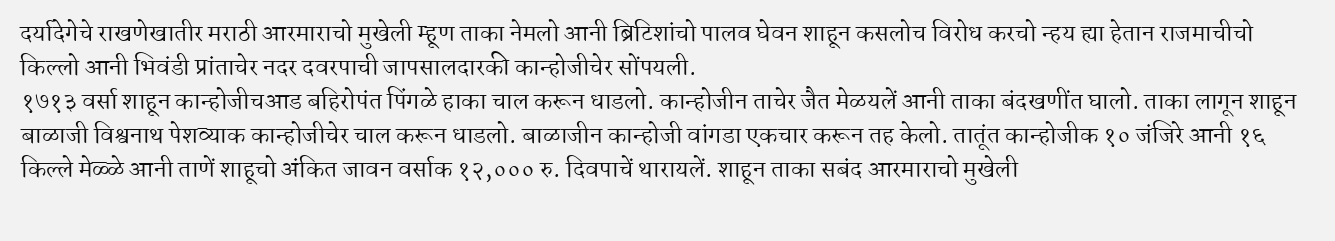दर्यादेगेचे राखणेखातीर मराठी आरमाराचो मुखेली म्हूण ताका नेमलो आनी ब्रिटिशांचो पालव घेवन शाहून कसलोच विरोध करचो न्हय ह्या हेतान राजमाचीचो किल्लो आनी भिवंडी प्रांताचेर नदर दवरपाची जापसालदारकी कान्होजीचेर सोंपयली.
१७१३ वर्सा शाहून कान्होजीचआड बहिरोपंत पिंगळे हाका चाल करून धाडलो. कान्होजीन ताचेर जैत मेळयलें आनी ताका बंदखणींत घालो. ताका लागून शाहून बाळाजी विश्वनाथ पेशव्याक कान्होजीचेर चाल करून धाडलो. बाळाजीन कान्होजी वांगडा एकचार करून तह केलो. तातूंत कान्होजीक १० जंजिरे आनी १६ किल्ले मेळ्ळे आनी ताणें शाहूचो अंकित जावन वर्साक १२,००० रु. दिवपाचें थारायलें. शाहून ताका सबंद आरमाराचो मुखेली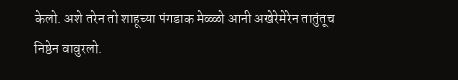केलो. अशे तरेन तो शाहूच्या पंगडाक मेळ्ळो आनी अखेरेमेरेन तातुंतूच निष्ठेन वावुरलो.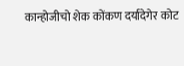कान्होजीचो शेक कोंकण दर्यादेगेर कोट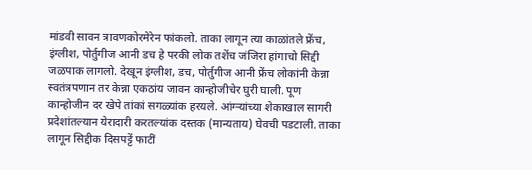मांडवी सावन त्रावणकोरमेरेन फांकलो. ताका लागून त्या काळांतले फ्रेंच, इंग्लीश, पोर्तुगीज आनी डच हे परकी लोक तशेंच जंजिरा हांगाचो सिद्दी जळपाक लागलो. देखून इंग्लीश, डच, पोर्तुगीज आनी फ्रेंच लोकांनी केन्ना स्वतंत्रपणान तर केन्ना एकठांय जावन कान्होजीचेर घुरी घाली. पूण कान्होजीन दर खेपे तांकां सगळ्यांक हरयले. आंग्ऱ्यांच्या शेकाखाल सागरी प्रदेशांतल्यान येरादारी करतल्यांक दस्तक (मान्यताय) घेवची पडटाली. ताका लागून सिद्दीक दिसपट्टें फाटीं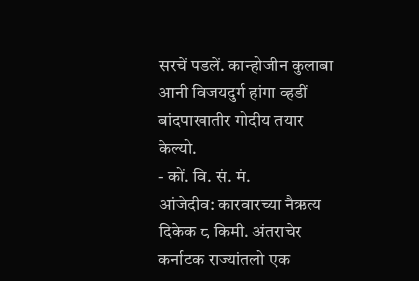सरचें पडलें. कान्होजीन कुलाबा आनी विजयदुर्ग हांगा व्हडीं बांदपाखातीर गोदीय तयार केल्यो.
- कों. वि. सं. मं.
आंजेदीव: कारवारच्या नैऋत्य दिकेक ८ किमी. अंतराचेर कर्नाटक राज्यांतलो एक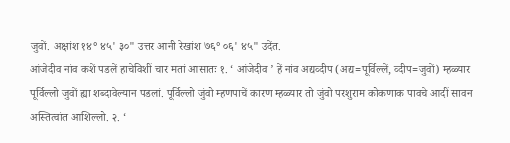जुवों. अक्षांश १४° ४५' ३०" उत्तर आनी रेखांश ७६° ०६' ४५" उदेंत.
आंजेदीव नांव कशें पडलें हाचेविशीं चार मतां आसातः १. ‘ आंजेदीव ’ हें नांव अद्यव्दीप (अद्य=पूर्विल्लें, व्दीप=जुवों) म्हळ्यार पूर्विल्लो जुवों ह्या शब्दावेल्यान पडलां. पूर्विल्लो जुंवो म्हणपाचें कारण म्हळ्यार तो जुंवो परशुराम कोकणाक पावचे आदीं सावन अस्तित्वांत आशिल्लो. २. ‘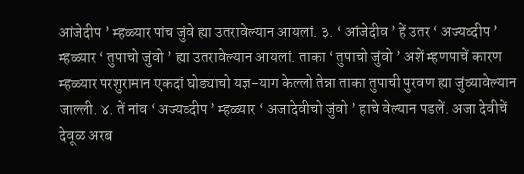आंजेदीप ’ म्हळ्यार पांच जुंवे ह्या उतरावेल्यान आयलां. ३. ‘ आंजेदीव ’ हें उतर ‘ अज्यव्दीप ’ म्हळ्यार ‘ तुपाचो जुंवो ’ ह्या उतरावेल्यान आयलां. ताका ‘ तुपाचो जुंवो ’ अशें म्हणपाचें कारण म्हळ्यार परशुरामान एकदां घोड्याचो यज्ञ-याग केल्लो तेन्ना ताका तुपाची पुरवण ह्या जुंव्यावेल्यान जाल्ली. ४. तें नांव ‘ अज्यव्दीप ’ म्हळ्यार ‘ अजादेवीचो जुंवो ’ हाचे वेल्यान पडलें. अजा देवीचें देवूळ अरब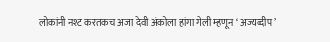लोकांनी नश्ट करतकच अजा देवी अंकोला हांगा गेली म्हणून ‘ अज्यव्दीप ’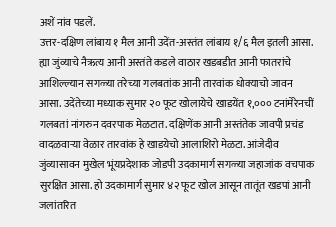अशें नांव पडलें.
उत्तर-दक्षिण लांबाय १ मैल आनी उदेंत-अस्तंत लांबाय १/६ मैल इतली आसा. ह्या जुंव्याचे नैऋत्य आनी अस्तंते कडले वाठार खडबडीत आनी फातरांचे आशिल्ल्यान सगळ्या तरेच्या गलबतांक आनी तारवांक धोक्याचो जावन आसा. उदेंतेच्या मध्याक सुमार २० फूट खोलायेचे खाडयेंत १,००० टनांमेरेनचीं गलबतां नांगरुन दवरपाक मेळटात. दक्षिणेंक आनी अस्तंतेक जावपी प्रचंड वादळवाऱ्या वेळार तारवांक हे खाडयेचो आलाशिरो मेळटा. आंजेदीव जुंव्यासावन मुखेल भूंयप्रदेशाक जोडपी उदकामार्ग सगळ्या जहाजांक वचपाक सुरक्षित आसा. हो उदकामार्ग सुमार ४२ फूट खोल आसून तातूंत खडपां आनी जलांतरित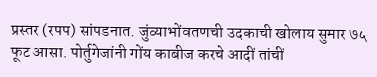प्रस्तर (रपप) सांपडनात. जुंव्याभोंवतणची उदकाची खोलाय सुमार ७५ फूट आसा. पोर्तुगेजांनी गोंय काबीज करचे आदीं तांचीं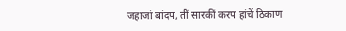जहाजां बांदप, तीं सारकीं करप हांचें ठिकाण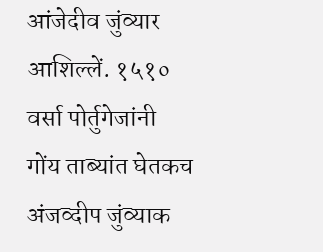आंजेदीव जुंव्यार आशिल्लें. १५१० वर्सा पोर्तुगेजांनी गोंय ताब्यांत घेतकच अंजव्दीप जुंव्याक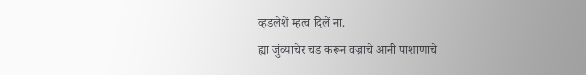व्हडलेशें म्हत्व दिलें ना.
ह्या जुंव्याचेर चड करून वज्राचे आनी पाशाणाचे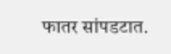फातर सांपडटात.